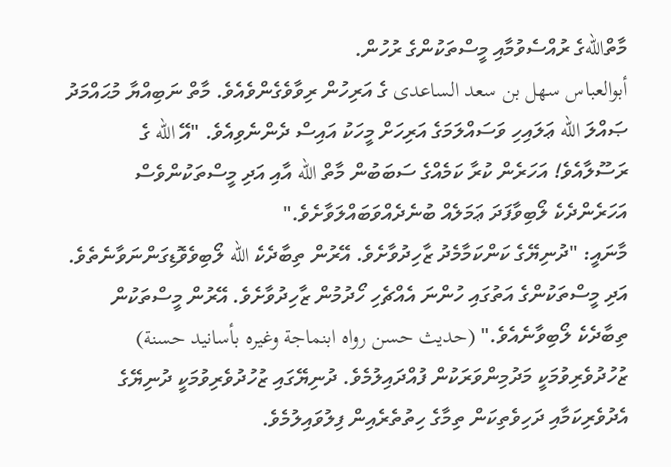މާތްاللهގެ ރުއްސެވުމާއި މީސްތަކުންގެ ރުހުން.
أبوالعباس سهل بن سعد الساعدى ގެ އަރިހުން ރިވާވެގެންވެއެވެ. މާތް ނަބިއްޔާ މުޙައްމަދު ޞައްލަ الله ޢަލައިހި ވަސައްލަމަގެ އަރިހަށް މީހަކު އައިސް ދެންނެވިއެވެ. "އޭ الله ގެ ރަސޫލާއެވެ! އަހަރެން ކުރާ ކަމެއްގެ ސަބަބުން މާތް الله އާއި އަދި މީސްތަކުންވެސް އަހަރެންދެކެ ލޯބިވާފަދަ ޢަމަލެއް ބުނެދެއްވަބައްލަވާށެވެ."
މާނައީ: "ދުނިޔޭގެ ކަންކަމާމެދު ޒާހިދުވާށެވެ. އޭރުން ތިބާދެކެ الله ލޯބިވެވޮޑިގަންނަވާނެތެވެ. އަދި މީސްތަކުންގެ އަތުގައި ހުންނަ އެއްޗެހި ހޯދުމުން ޒާހިދުވާށެވެ. އޭރުން މީސްތަކުން ތިބާދެކެ ލޯބިވާނެއެވެ." (حديث حسن رواه ابنماجة وغيره بأسانيد حسنة)
ޒުހުދުވެރިވުމަކީ މަދުމިންވަރަކުން ފުއްދައިލުމެވެ. ދުނިޔޭގައި ޒުހުދުވެރިވުމަކީ ދުނިޔޭގެ އެދުވެރިކަމާއި ދަހިވެތިކަން ތިމާގެ ހިތުތެރެއިން ފިލުވައިލުމެވެ.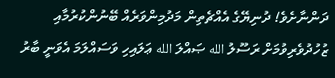ދަންނާށެވެ! ދުނިޔޭގެ އެއްޗެތިން މަދުމިންވަރެއް ބޭނުންކުރުމާއި ޒުހުދުވެރިވުމަށް ރަސޫލު الله ޞައްލަ الله ޢަލައިހި ވަސައްލަމަ އެވަނީ ބާރު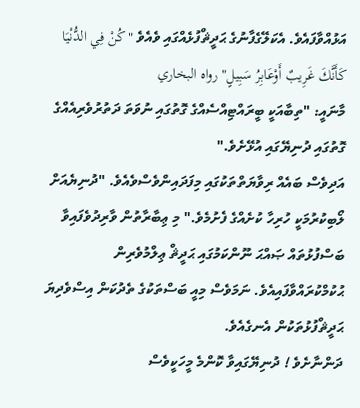އަޅުއްވާފައެވެ. އެކަލޭގެފާނުގެ ޙަދީޘްފުޅެއްގައި ވެއެވެ "كُنْ فِي الدُّنْيَا كَأَنَّكَ غَرِيبٌ أَوْعَابِرُ سَبِيلٍ" رواه البخاري
މާނައީ: "ތިބާއަކީ ބީރައްޓިއްސެއްގެ ގޮތުގައި ނުވަތަ ދަތުރުވެރިއެއްގެ ގޮތުގައި ދުނިޔޭގައި އުޅޭށެވެ."
އަދިވެސް ބައެއް ރިވާޔަތްތަކުގައި މިފަދައިންވެސްވެއެވެ. "ދުނިޔެއަށް ލޯބިކުރުމަކީ ހުރިހާ ކުށެއްގެ ފެށުމެވެ." މި ޢިބާރާތުން ވާރިދުވެފައިވާ ބަސްފުޅުތައް ޞައްޙަ ނޫންކަމުގައި ޙަދީޘް ޢިލްމުވެރިން ޙުކުމްކުރައްވާފައިއެވެ. ނަމަވެސް މިއީ ބަސްތަކުގެ ތެދުކަން އިސްވެދިޔަ ޙަދީޘްފުޅުތަކުން އެނގެއެވެ.
ދަންނާށެވެ ! ދުނިޔޭގައިވާ ކޮންމެ މީހަކީވެސް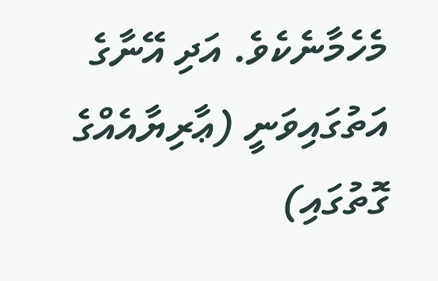މެހެމާނެކެވެ. އަދި އޭނާގެ އަތުގައިވަނީ (ޢާރިޔާއެއްގެ ގޮތުގައި)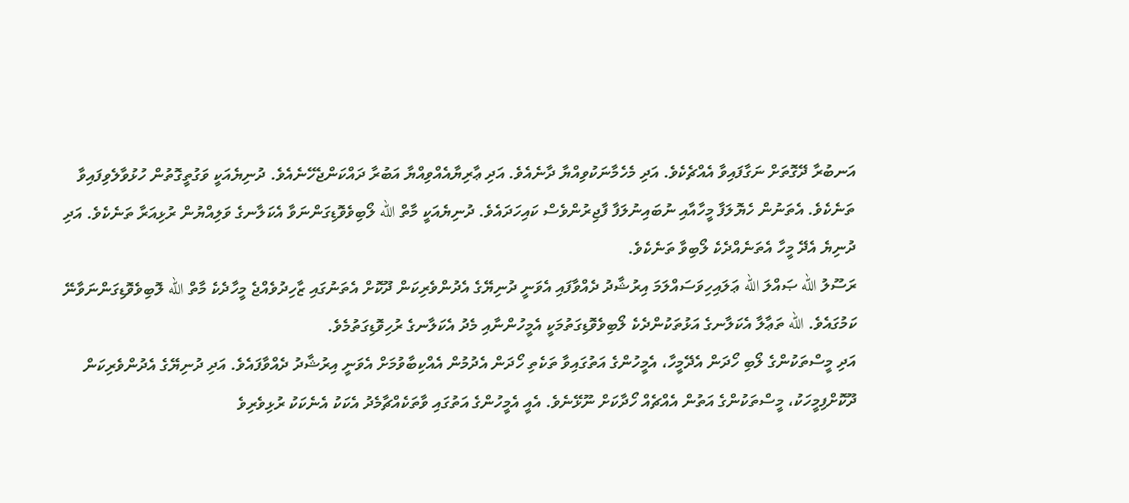އަނބުރާ ދޭގޮތަށް ނަގާފައިވާ އެއްޗެކެވެ. އަދި މެހެމާނަކުވިއްޔާ ދާނެއެވެ. އަދި ޢާރިޔާއެއްވިއްޔާ އަބުރާ ދައްކަންޖެހޭނެއެވެ. ދުނިޔެއަކީ ވަގުތީގޮތުން ހުޅުވާލެވިފައިވާ ތަނެކެވެ. އެތަނުން ހެޔޮލަފާ މީހާއާއި ނުބައިނުލަފާ ފާޖިރުންވެސް ކައިހަދައެވެ. ދުނިޔެއަކީ މާތް الله ލޯބިވެވޮޑިގަންނަވާ އެކަލާނގެ ވަލިއްޔުން ރުޅިއަރާ ތަނެކެވެ. އަދި ދުނިޔެ އެދޭ މީހާ އެތަނެއްދެކެ ލޯބިވާ ތަނެކެވެ.
ރަސޫލު الله ޞައްލަ الله ޢަލައިހިވަސައްލަމަ އިރުޝާދު ދެއްވާފައި އެވަނީ ދުނިޔޭގެ އެދުންވެރިކަން ދޫކޮށް އެތަނުގައި ޒާހިދުވެއްޖެ މީހާދެކެ މާތް الله ލޮބިވެވޮޑިގަންނަވާނޭ ކަމުގައެވެ. الله ތަޢާލާ އެކަލާނގެ އަޅުތަކުންދެކެ ލޯބިވެވޮޑިގަތުމަކީ އެމީހުންނާއި މެދު އެކަލާނގެ ރުހިވޮޑިގަތުމެވެ.
އަދި މީސްތަކުންގެ ލޯބި ހޯދަން އެދޭމީހާ، އެމީހުންގެ އަތުގައިވާ ތަކެތި ހޯދަން އެދުމުން އެއްކިބާވުމަށް އެވަނީ އިރުޝާދު ދެއްވާފައެވެ. އަދި ދުނިޔޭގެ އެދުންވެރިކަން ދޫކޮށްފިމީހަކު، މީސްތަކުންގެ އަތުން އެއްޗެއް ހޯދާކަށް ނޫޅޭނެވެ. އެއީ އެމީހުންގެ އަތުގައި ވާތަކެއްޗާމެދު އެކަކު އެނެކަކު ރުޅިވެރިވެ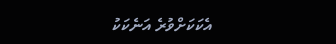އެކަކަށްވުރެ އަނެކަކު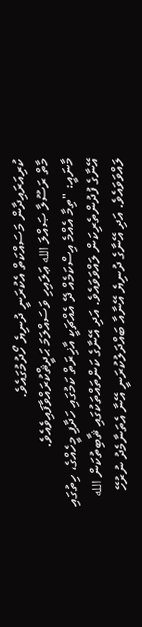ކުރިއަރައިދާން މަސައްކަތް އެކުރަނީ ދުނިޔެ ހޯދުމުގައެވެ.
މާތް ރަސޫލާ ޞައްލަ الله ޢަލައިހި ވަސައްލަމަ ޙަދީޘްކުރައްވާފައިވެއެވެ.
މާނައީ: "ތިމާ އެއްމެ އިސްކަމެއް ދޭ އެއްޗަކީ އާޚިރަތް ކަމުގައި ހަދާފި މީހެއްގެ، ހިތުގައި އޭނާގެ ފުދުންތެރިކަން ލައްވަވައެވެ. އަދި އޭނާގެ ކަންތައްތަކުގައި ޘާބިތުކަން الله ލައްވަވައެވެ. އަދި އޭނާގެ ދުނިޔެ އޭނާއާ ބައްދަލުކުރަނީ އޭނާ އެތަނާމެދު ނުރުހޭ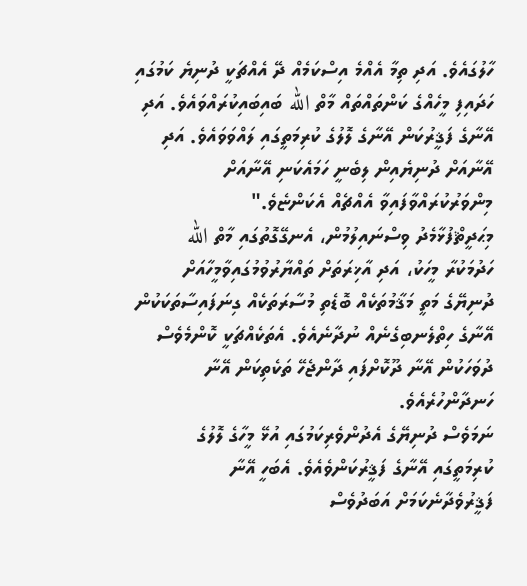ހާލުގައެވެ. އަދި ތިމާ އެއްމެ އިސްކަމެއް ދޭ އެއްޗަކީ ދުނިޔެ ކަމުގައި ހަދައިފި މީހެއްގެ ކަންތައްތައް މާތް الله ބައިބައިކުރައްވައެވެ. އަދި އޭނާގެ ފަޤީރުކަން އޭނާގެ ލޮލުގެ ކުރިމަތީގައި ލައްވަވައެވެ. އަދި އޭނާއަށް ދުނިޔެއިން ލިބެނީ ހަމައެކަނި އޭނާއަށް މިންވަރުކުރައްވާފައިވާ އެއްޗެއް އެކަންޏެވެ."
މިޙަދީޘްފުޅާމެދު ވިސްނައިލުމުން، އެނގޭގޮތުގައި މާތް الله ހަދުމަކުރާ މީހަކު، އަދި އާޚިރަތަށް ތައްޔާރުވުމުގައިވާމީހާއަށް ދުނިޔޭގެ މަތީ މަޤާމުތަކެއް ބޮޑެތި މުސާރަތަކެއް ގިނަފައިސާތަކަކުން އޭނާގެ ހިތްލެނބިގެނެއް ނުދާނެއެވެ. އެތަކެއްޗަކީ ކޮންމެވެސް ދުވަހަކުން އޭނާ ދޫކޮށްފައި ދާންޖެހޭ ތަކެތިކަން އޭނާ ހަނދާންހުރެއެވެ.
ނަމަވެސް ދުނިޔޭގެ އެދުންވެރިކަމުގައި އުޅޭ މީހާގެ ލޮލުގެ ކުރިމަތީގައި އޭނާގެ ފަޤީރުކަންވެއެވެ. އެބަހީ އޭނާ ފަޤީރުވެދާނެކަމަށް އަބަދުވެސް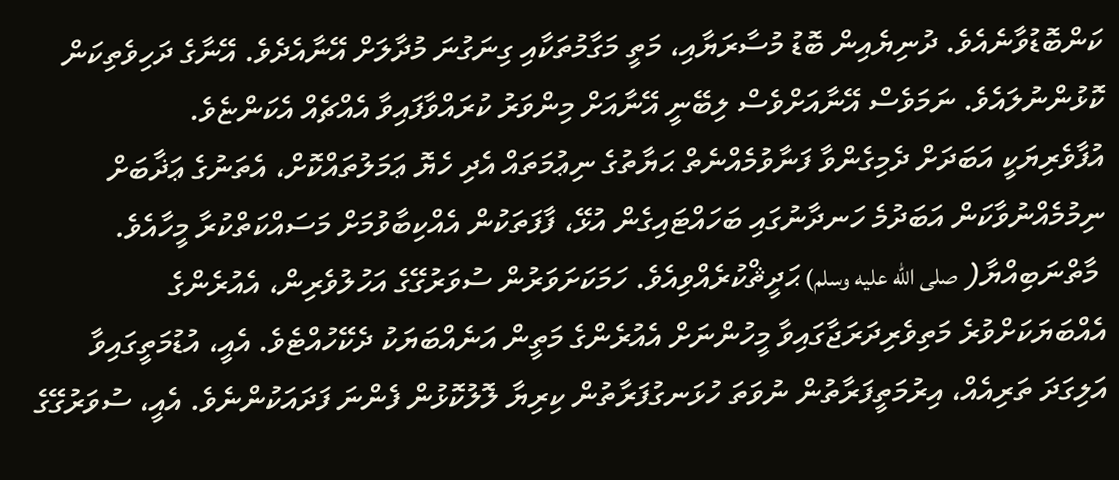ކަންބޮޑުވާނެއެވެ. ދުނިޔެއިން ބޮޑު މުސާރަޔާއި، މަތީ މަގާމުތަކާއި ގިނަގުނަ މުދާލަށް އޭނާއެދެވެ. އޭނާގެ ދަހިވެތިކަން ކޮޅުންނުލައެވެ. ނަމަވެސް އޭނާއަށްވެސް ލިބޭނީ އޭނާއަށް މިންވަރު ކުރައްވާފައިވާ އެއްޗެއް އެކަންޏެވެ.
އުފާވެރިޔަކީ އަބަދަށް ދެމިގެންވާ ފަނާވުމެއްނެތް ޙަޔާތުގެ ނިޢުމަތައް އެދި ހެޔޮ ޢަމަލުތައްކޮށް، އެތަނުގެ ޢަޛާބަށް ނިމުމެއްނުވާކަން އަބަދުމެ ހަނދާނުގައި ބަހައްޓައިގެން އުޅޭ، ފާފަތަކުން އެއްކިބާވުމަށް މަސައްކަތްކުރާ މީހާއެވެ.
 މާތްނަބިއްޔާ( صلى الله عليه وسلم) ޙަދީޘްކުރެއްވިއެވެ. ހަމަކަށަވަރުން ސުވަރުގޭގެ އަހުލުވެރިން، އެއުރެންގެ އެއްބަޔަކަށްވުރެ މަތިވެރިދަރަޖާގައިވާ މީހުންނަށް އެއުރެންގެ މަތީން އަނެއްބަޔަކު ދެކޭހުއްޓެވެ. އެއީ، އުޑުމަތީގައިވާ އަލިގަދަ ތަރިއެއް، އިރުމަތީފަރާތުން ނުވަތަ ހުޅަނގުފަރާތުން ކިރިޔާ ލޮލުކޮޅުން ފެންނަ ފަދައަކުންނެވެ. އެއީ، ސުވަރުގޭގެ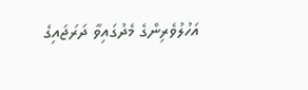އަހުލުވެރިންގެ މެދުގައިވާ ދަރަޖައިގެ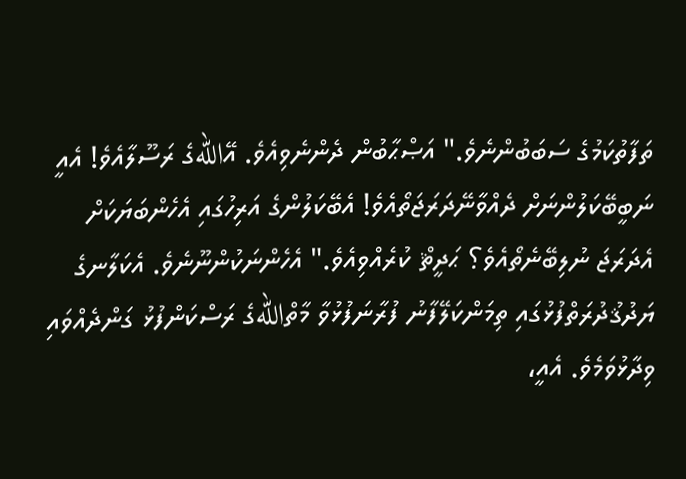ތަފާތުކަމުގެ ސަބަބުންނެވެ." އަޞްޙާބުން ދެންނެވިއެވެ. އޭاللهގެ ރަސޫލާއެވެ! އެއީ ނަބީބޭކަލުންނަށް ދެއްވާނޭދަރަޖަތޯއެވެ! އެބޭކަލުންގެ އަރިހުގައި އެހެންބަޔަކަށް އެދަރަޖަ ނުލިބޭނެތޯއެވެ؟ ޙަދީޘް ކުރެއްވިއެވެ." އެހެންނަކުންނޫނެވެ. އެކަލާނގެ ޔަދުޤުދުރަތްފުޅުގައި ތިމަންކަލޭފާނު ފުރާނަފުޅުވާ މާތްاللهގެ ރަސްކަންފުޅު ގަންދެއްވައި ވިދާޅުވަމެވެ. އެއީ،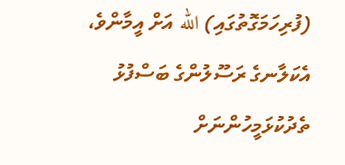(ފުރިހަމަގޮތުގައި) الله އަށް އީމާންވެ، އެކަލާނގެ ރަސޫލުންގެ ބަސްފުޅު ތެދުކުޅަމީހުންނަށް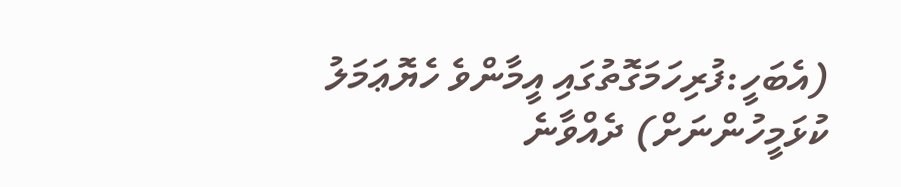(އެބަހީ:ފުރިހަމަގޮތުގައި އީމާންވެ ހެޔޮޢަމަލު ކުޅަމީހުންނަށް) ދެއްވާނެ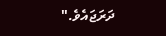ދަރަޖައެވެ."